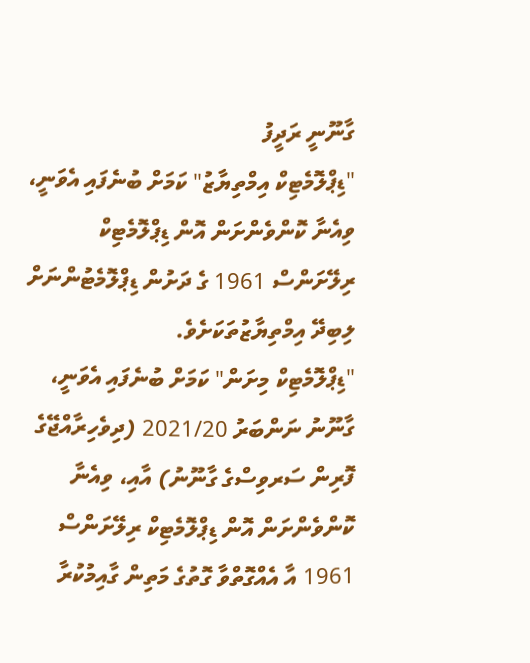ގާނޫނީ ރަދީފު
"ޑިޕްލޮމެޓިކް އިމްތިޔާޒު" ކަމަށް ބުނެފައި އެވަނީ، ވިއެނާ ކޮންވެންށަން އޮން ޑިޕްލޮމެޓިކް ރިލޭށަންސް 1961 ގެ ދަށުން ޑިޕްލޮމެޓުންނަށް ލިބިދޭ އިމްތިޔާޒުތަކަށެވެ.
"ޑިޕްލޮމެޓިކް މިށަން" ކަމަށް ބުނެފައި އެވަނީ، ގާނޫނު ނަންބަރު 2021/20 (ދިވެހިރާއްޖޭގެ ފޮރިން ސަރވިސްގެ ގާނޫނު) އާއި، ވިއެނާ ކޮންވެންށަން އޮން ޑިޕްލޮމެޓިކް ރިލޭށަންސް 1961 އާ އެއްގޮތްވާ ގޮތުގެ މަތިން ގާއިމުކުރާ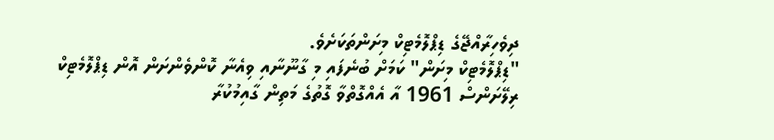ދިވެހިރާއްޖޭގެ ޑިޕްލޮމެޓިކް މިށަންތަކަށެވެ.
"ޑިޕްލޮމެޓިކް މިށަން" ކަމަށް ބުނެފައި މި ގާނޫނާއި ވިއެނާ ކޮންވެންށަން އޮން ޑިޕްލޮމެޓިކް ރިލޭށަންސް 1961 އާ އެއްގޮތްވާ ގޮތުގެ މަތިން ގާއިމުކުރާ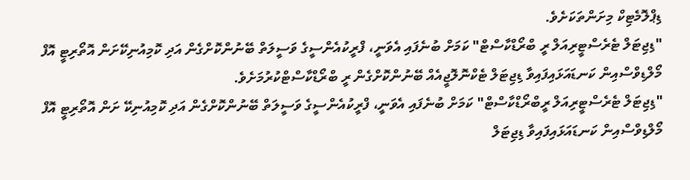ޑިޕްލޮމެޓިކް މިށަންތަކަށެވެ.
"ޑިޖިޓަލް ޓެރެސްޓީރިއަލް ރީ ބްރޯޑްކާސްޓް" ކަމަށް ބުނެފައި އެވަނީ، ފްރީކުއެންސީގެ ވަސީލަތް ބޭނުންކޮށްގެން އަދި ކޮމިއުނިކޭށަން އޮތޯރިޓީ އޮފް މޯލްޑިވްސްއިން ކަނޑައަޅައިފައިވާ ޑިޖިޓަލް ޓެކްނޮލޮޖީއެއް ބޭނުންކޮށްގެން ރީ ބްރޯޑްކާސްޓްކުރުމަށެވެ.
"ޑިޖިޓަލް ޓެރެސްޓީރިއަލް ރީބްރޯޑްކާސްޓް" ކަމަށް ބުނެފައި އެވަނީ، ފްރީކުއެންސީގެ ވަސީލަތް ބޭނުންކޮށްގެން އަދި ކޮމިއުނިކޭ ށަން އޮތޯރިޓީ އޮފް މޯލްޑިވްސްއިން ކަނޑައަޅައިފައިވާ ޑިޖިޓަލް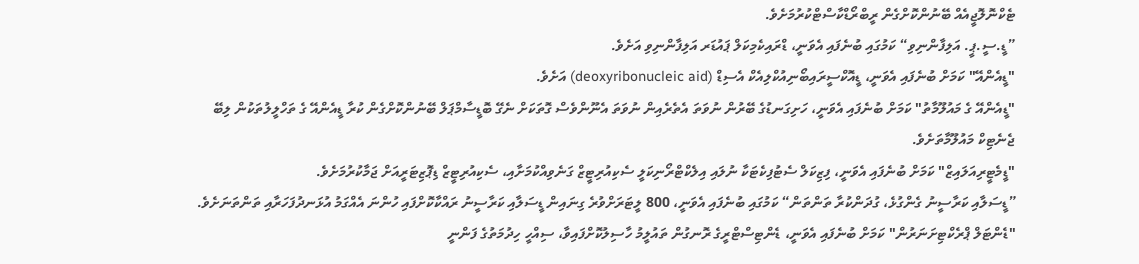ޓެކްނޮލޮޖީއެއް ބޭނުންކޮށްގެން ރީބްރޯޑްކާސްޓްކުރުމަށެވެ.
”ޑީ.ސީ.ޕީ. އަލިފާންނިވި“ ކަމުގައި ބުނެފައި އެވަނީ، ޑްރައިކެމިކަލް ޕައުޑަރ އަލިފާންނިވި އަށެވެ.
"ޑީއެންއޭ" ކަމަށް ބުނެފައި އެވަނީ، ޑީއޮކްސީރައިބޯނިއުކްލިއެކް އެސިޑް (deoxyribonucleic aid) އަށެވެ.
"ޑީއެންއޭ ގެ މައުލޫމާތު" ކަމަށް ބުނެފައި އެވަނީ، ހަށިގަނޑުގެ ބޭރުން ނުވަތަ އެތެރެއިން ނުވަތަ އެނޫންވެސް ގޮތަކަށް ނެގޭ ބޮޑީސާމްޕަލް ބޭނުންކޮށްގެން ކުރާ ޑީއެންއޭ ގެ ތަހްލީލުތަކުން ލިބޭ ޖެނެޓިކް މައުލޫމާތަށެވެ.
"ޑީމެޓީރިއަލައިޒް" ކަމަށް ބުނެފައި އެވަނީ، ފިޒިކަލް ސެޓުފިކެޓަކާ ނުލައި އިލެކްޓްރޯނިކަލީ ސެކިއުރިޓީޒް ގަނެވިއްކުމަށާއި، ސެކިއުރިޓީޒް ޑިޕޮޒިޓަރީއަށް ޖަމާކުރުމަށެވެ.
”ޑީސަލާއި ކަރާސީނު ގެންގުޅެ، ގުދަންކުރާ ތަންތަން“ ކަމުގައި ބުނެފައި އެވަނީ، 800 ލީޓަރަށްވުރެ ގިނައިން ޑީސަލާއި ކަރާސީނު ރައްކާކޮށްފައި ހުންނަ އެއްގަމު އުޅަނދުފަހަރާއި ތަންތަނަށެވެ.
"ޑެންޓަލް ޕްރެކްޓިށަނަރުން" ކަމަށް ބުނެފައި އެވަނީ، ޑެންޓިސްޓްރީގެ ރޮނގުން ތައުލީމު ހާސިލުކޮށްފައިވާ، ސިއްހީ ހިދުމަތުގެ ފަންނީ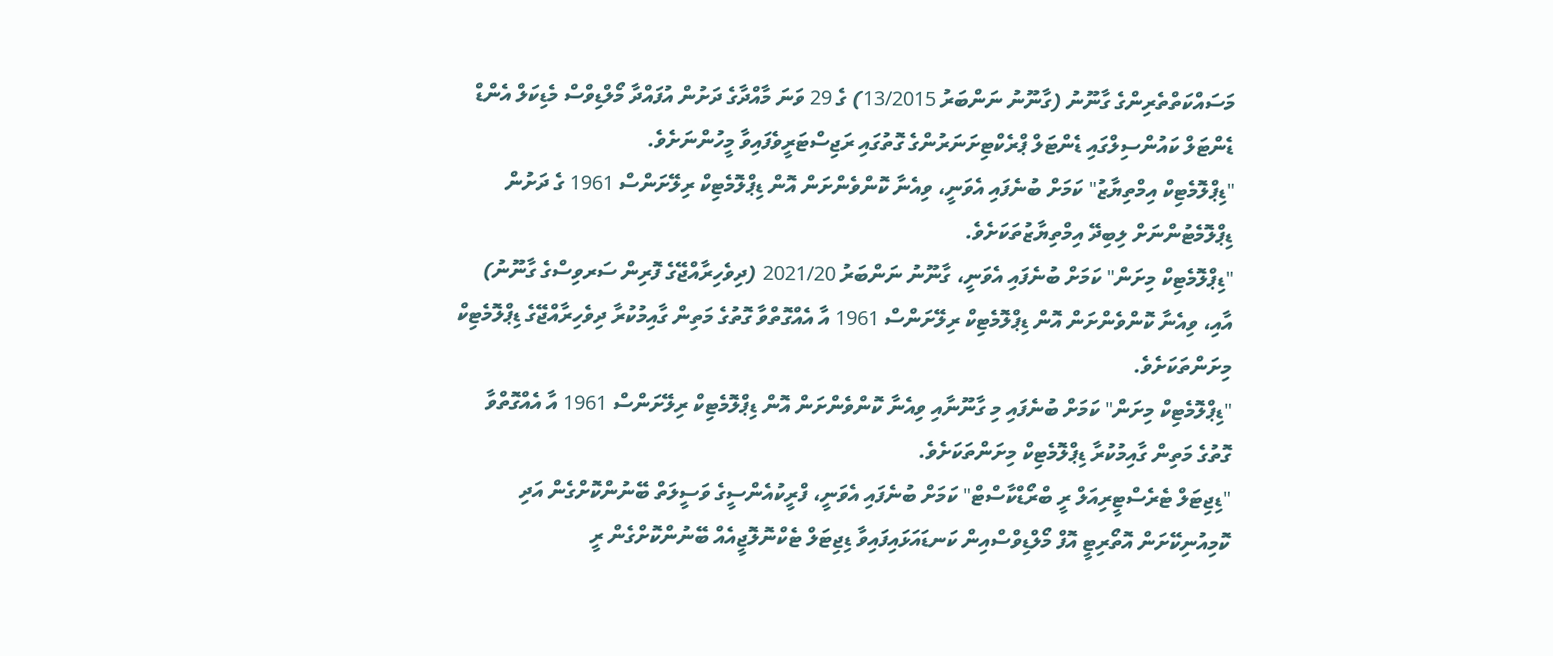މަސައްކަތްތެރިންގެ ގާނޫނު (ގާނޫނު ނަންބަރު 13/2015) ގެ 29 ވަނަ މާއްދާގެ ދަށުން އުފައްދާ މޯލްޑިވްސް މެޑިކަލް އެންޑް ޑެންޓަލް ކައުންސިލްގައި ޑެންޓަލް ޕްރެކްޓިށަނަރުންގެ ގޮތުގައި ރަޖިސްޓަރީވެފައިވާ މީހުންނަށެވެ.
"ޑިޕްލޮމެޓިކް އިމްތިޔާޒު" ކަމަށް ބުނެފައި އެވަނީ، ވިއެނާ ކޮންވެންށަން އޮން ޑިޕްލޮމެޓިކް ރިލޭށަންސް 1961 ގެ ދަށުން ޑިޕްލޮމެޓުންނަށް ލިބިދޭ އިމްތިޔާޒުތަކަށެވެ.
"ޑިޕްލޮމެޓިކް މިށަން" ކަމަށް ބުނެފައި އެވަނީ، ގާނޫނު ނަންބަރު 2021/20 (ދިވެހިރާއްޖޭގެ ފޮރިން ސަރވިސްގެ ގާނޫނު) އާއި، ވިއެނާ ކޮންވެންށަން އޮން ޑިޕްލޮމެޓިކް ރިލޭށަންސް 1961 އާ އެއްގޮތްވާ ގޮތުގެ މަތިން ގާއިމުކުރާ ދިވެހިރާއްޖޭގެ ޑިޕްލޮމެޓިކް މިށަންތަކަށެވެ.
"ޑިޕްލޮމެޓިކް މިށަން" ކަމަށް ބުނެފައި މި ގާނޫނާއި ވިއެނާ ކޮންވެންށަން އޮން ޑިޕްލޮމެޓިކް ރިލޭށަންސް 1961 އާ އެއްގޮތްވާ ގޮތުގެ މަތިން ގާއިމުކުރާ ޑިޕްލޮމެޓިކް މިށަންތަކަށެވެ.
"ޑިޖިޓަލް ޓެރެސްޓީރިއަލް ރީ ބްރޯޑްކާސްޓް" ކަމަށް ބުނެފައި އެވަނީ، ފްރީކުއެންސީގެ ވަސީލަތް ބޭނުންކޮށްގެން އަދި ކޮމިއުނިކޭށަން އޮތޯރިޓީ އޮފް މޯލްޑިވްސްއިން ކަނޑައަޅައިފައިވާ ޑިޖިޓަލް ޓެކްނޮލޮޖީއެއް ބޭނުންކޮށްގެން ރީ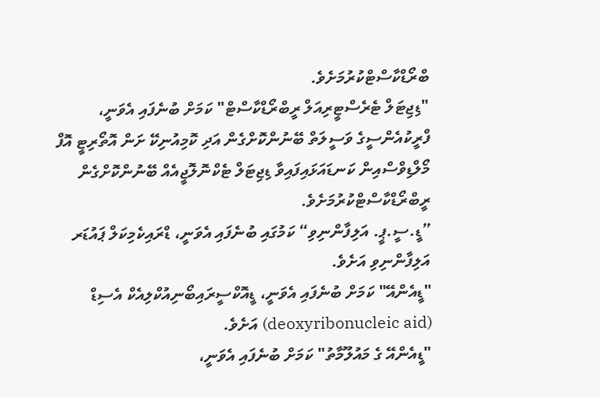ބްރޯޑްކާސްޓްކުރުމަށެވެ.
"ޑިޖިޓަލް ޓެރެސްޓީރިއަލް ރީބްރޯޑްކާސްޓް" ކަމަށް ބުނެފައި އެވަނީ، ފްރީކުއެންސީގެ ވަސީލަތް ބޭނުންކޮށްގެން އަދި ކޮމިއުނިކޭ ށަން އޮތޯރިޓީ އޮފް މޯލްޑިވްސްއިން ކަނޑައަޅައިފައިވާ ޑިޖިޓަލް ޓެކްނޮލޮޖީއެއް ބޭނުންކޮށްގެން ރީބްރޯޑްކާސްޓްކުރުމަށެވެ.
”ޑީ.ސީ.ޕީ. އަލިފާންނިވި“ ކަމުގައި ބުނެފައި އެވަނީ، ޑްރައިކެމިކަލް ޕައުޑަރ އަލިފާންނިވި އަށެވެ.
"ޑީއެންއޭ" ކަމަށް ބުނެފައި އެވަނީ، ޑީއޮކްސީރައިބޯނިއުކްލިއެކް އެސިޑް (deoxyribonucleic aid) އަށެވެ.
"ޑީއެންއޭ ގެ މައުލޫމާތު" ކަމަށް ބުނެފައި އެވަނީ،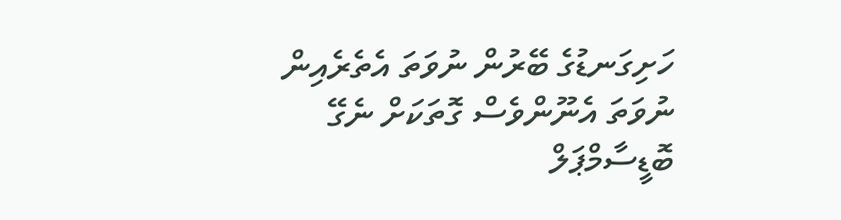ހަށިގަނޑުގެ ބޭރުން ނުވަތަ އެތެރެއިން ނުވަތަ އެނޫންވެސް ގޮތަކަށް ނެގޭ ބޮޑީސާމްޕަލް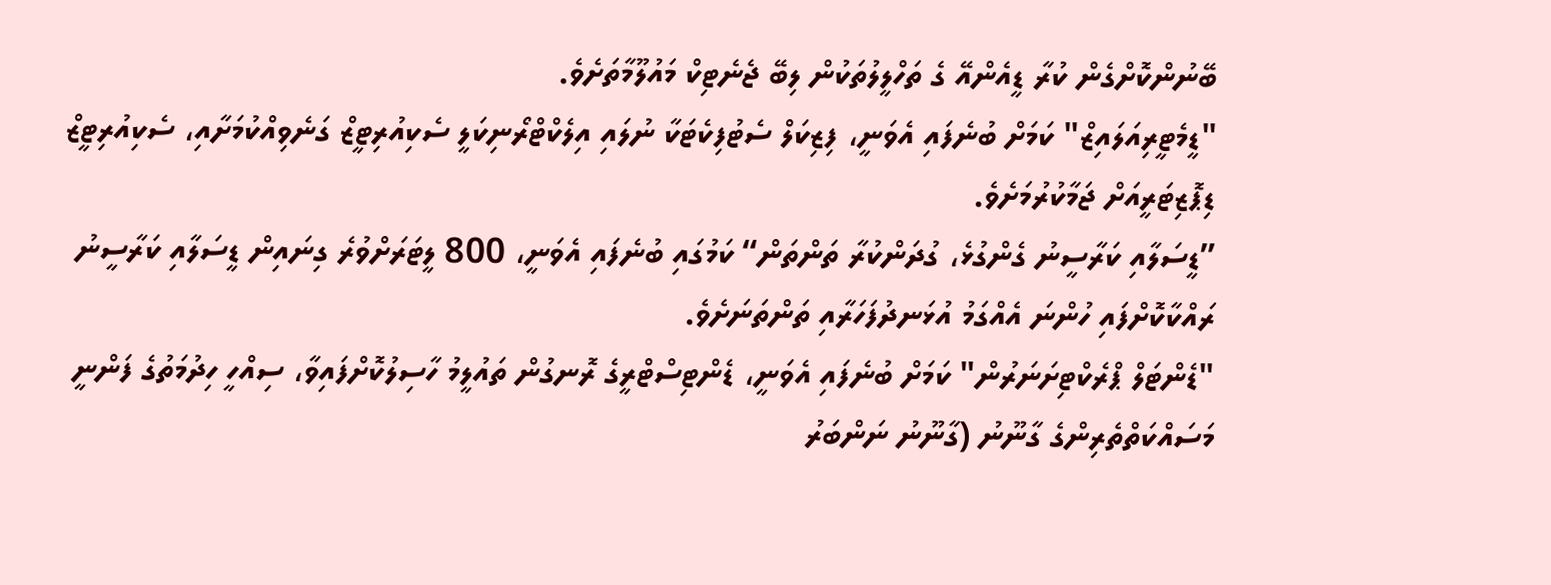ބޭނުންކޮށްގެން ކުރާ ޑީއެންއޭ ގެ ތަހްލީލުތަކުން ލިބޭ ޖެނެޓިކް މައުލޫމާތަށެވެ.
"ޑީމެޓީރިއަލައިޒް" ކަމަށް ބުނެފައި އެވަނީ، ފިޒިކަލް ސެޓުފިކެޓަކާ ނުލައި އިލެކްޓްރޯނިކަލީ ސެކިއުރިޓީޒް ގަނެވިއްކުމަށާއި، ސެކިއުރިޓީޒް ޑިޕޮޒިޓަރީއަށް ޖަމާކުރުމަށެވެ.
”ޑީސަލާއި ކަރާސީނު ގެންގުޅެ، ގުދަންކުރާ ތަންތަން“ ކަމުގައި ބުނެފައި އެވަނީ، 800 ލީޓަރަށްވުރެ ގިނައިން ޑީސަލާއި ކަރާސީނު ރައްކާކޮށްފައި ހުންނަ އެއްގަމު އުޅަނދުފަހަރާއި ތަންތަނަށެވެ.
"ޑެންޓަލް ޕްރެކްޓިށަނަރުން" ކަމަށް ބުނެފައި އެވަނީ، ޑެންޓިސްޓްރީގެ ރޮނގުން ތައުލީމު ހާސިލުކޮށްފައިވާ، ސިއްހީ ހިދުމަތުގެ ފަންނީ މަސައްކަތްތެރިންގެ ގާނޫނު (ގާނޫނު ނަންބަރު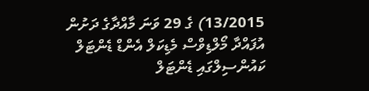13/2015) ގެ 29 ވަނަ މާއްދާގެ ދަށުން އުފައްދާ މޯލްޑިވްސް މެޑިކަލް އެންޑް ޑެންޓަލް ކައުންސިލްގައި ޑެންޓަލް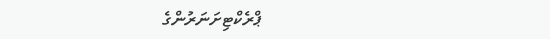ޕްރެކްޓިށަނަރުންގެ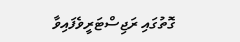ގޮތުގައި ރަޖިސްޓަރީވެފައިވާ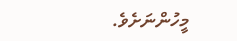މީހުންނަށެވެ.